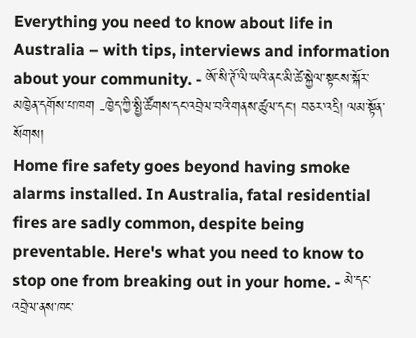Everything you need to know about life in Australia – with tips, interviews and information about your community. - ཨོ་སི་ཊོ་ལི་ཡའི་ནང་མི་ཚེ་སྐྱེལ་སྟངས་སྐོར་མཁྱེན་དགོས་པ་ཁག -ཁྱེད་ཀྱི་སྤྱི་ཚོགས་དང་འབྲེལ་བའི་གནས་ཚུལ་དང། བཅར་འདྲི། ལམ་སྟོན་སོགས།
Home fire safety goes beyond having smoke alarms installed. In Australia, fatal residential fires are sadly common, despite being preventable. Here's what you need to know to stop one from breaking out in your home. - མེ་དང་འབྲེལ་ནས་ཁང་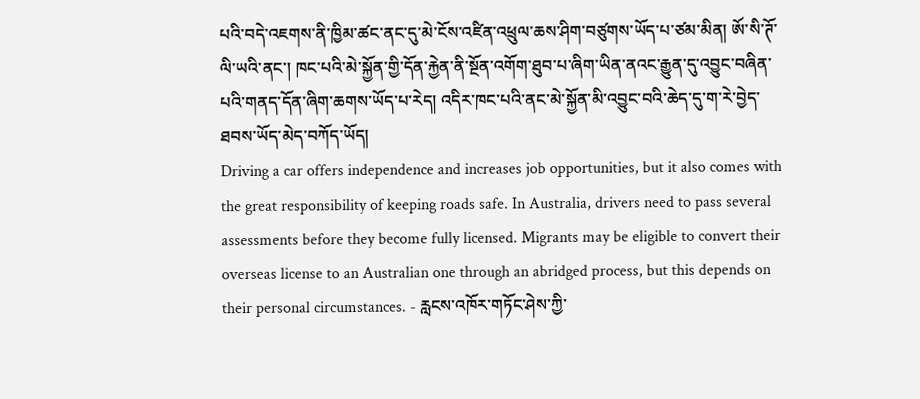པའི་བདེ་འཇགས་ནི་ཁྱིམ་ཚང་ནང་དུ་མེ་ངོས་འཛིན་འཕྲུལ་ཆས་ཤིག་བཙུགས་ཡོད་པ་ཙམ་མིན། ཨོ་སི་ཊོ་ལི་ཡའི་ནང་། ཁང་པའི་མེ་སྐྱོན་གྱི་དོན་རྐྱེན་ནི་སྔོན་འགོག་ཐུབ་པ་ཞིག་ཡིན་ནའང་རྒྱུན་དུ་འབྱུང་བཞིན་པའི་གནད་དོན་ཞིག་ཆགས་ཡོད་པ་རེད། འདིར་ཁང་པའི་ནང་མེ་སྐྱོན་མི་འབྱུང་བའི་ཆེད་དུ་ག་རེ་བྱེད་ཐབས་ཡོད་མེད་བཀོད་ཡོད།
Driving a car offers independence and increases job opportunities, but it also comes with the great responsibility of keeping roads safe. In Australia, drivers need to pass several assessments before they become fully licensed. Migrants may be eligible to convert their overseas license to an Australian one through an abridged process, but this depends on their personal circumstances. - རླངས་འཁོར་གཏོང་ཤེས་ཀྱི་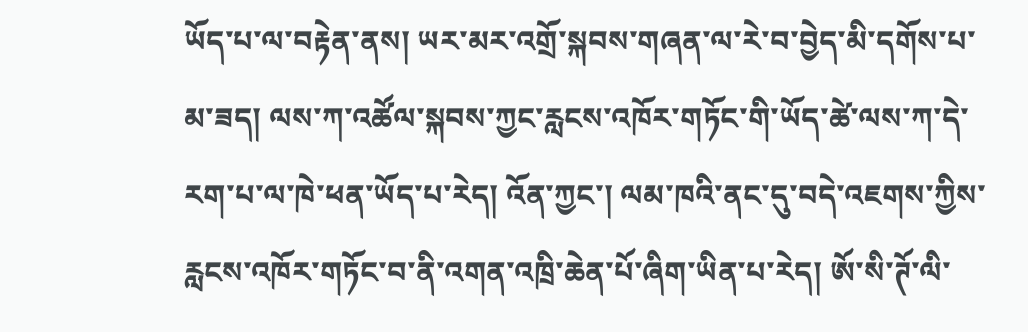ཡོད་པ་ལ་བརྟེན་ནས། ཡར་མར་འགྲོ་སྐབས་གཞན་ལ་རེ་བ་བྱེད་མི་དགོས་པ་མ་ཟད། ལས་ཀ་འཚོལ་སྐབས་ཀྱང་རླངས་འཁོར་གཏོང་གི་ཡོད་ཚེ་ལས་ཀ་དེ་རག་པ་ལ་ཁེ་ཕན་ཡོད་པ་རེད། འོན་ཀྱང་། ལམ་ཁའི་ནང་དུ་བདེ་འཇགས་ཀྱིས་རླངས་འཁོར་གཏོང་བ་ནི་འགན་འཁྲི་ཆེན་པོ་ཞིག་ཡིན་པ་རེད། ཨོ་སི་ཊོ་ལི་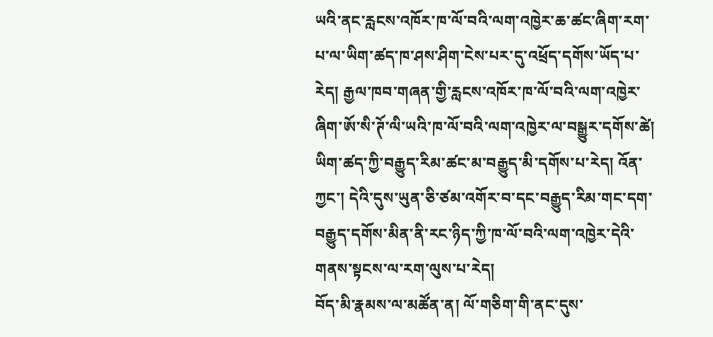ཡའི་ནང་རླངས་འཁོར་ཁ་ལོ་བའི་ལག་འཁྱེར་ཆ་ཚང་ཞིག་རག་པ་ལ་ཡིག་ཚད་ཁ་ཤས་ཤིག་ངེས་པར་དུ་འཕྲོད་དགོས་ཡོད་པ་རེད། རྒྱལ་ཁབ་གཞན་གྱི་རླངས་འཁོར་ཁ་ལོ་བའི་ལག་འཁྱེར་ཞིག་ཨོ་སི་ཊོ་ལི་ཡའི་ཁ་ལོ་བའི་ལག་འཁྱེར་ལ་བསྒྱུར་དགོས་ཚེ། ཡིག་ཚད་ཀྱི་བརྒྱུད་རིམ་ཚང་མ་བརྒྱུད་མི་དགོས་པ་རེད། འོན་ཀྱང་། དེའི་དུས་ཡུན་ཅི་ཙམ་འགོར་བ་དང་བརྒྱུད་རིམ་གང་དག་བརྒྱུད་དགོས་མིན་ནི་རང་ཉིད་ཀྱི་ཁ་ལོ་བའི་ལག་འཁྱེར་དེའི་གནས་སྟངས་ལ་རག་ལུས་པ་རེད།
བོད་མི་རྣམས་ལ་མཚོན་ན། ལོ་གཅིག་གི་ནང་དུས་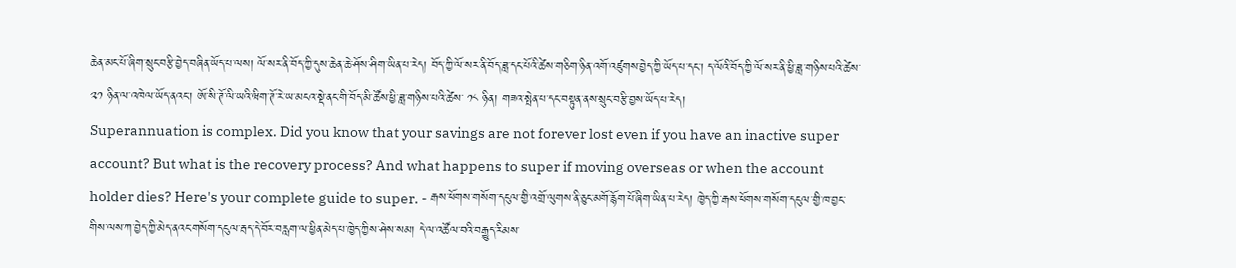ཆེན་མང་པོ་ཞིག་སྲུང་བརྩི་བྱེད་བཞིན་ཡོད་པ་ལས། ལོ་སར་ནི་བོད་ཀྱི་དུས་ཆེན་ཆེ་ཤོས་ཤིག་ཡིན་པ་རེད། བོད་ཀྱི་ལོ་སར་ནི་བོད་ཟླ་དང་པོའི་ཚེས་གཅིག་ཉིན་འགོ་འཛུགས་བྱེད་ཀྱི་ཡོད་པ་དང་། ད་ལོའི་བོད་ཀྱི་ལོ་སར་ནི་ཕྱི་ཟླ་གཉིས་པའི་ཚེས་ ༢༡ ཉིན་ལ་འཁེལ་ཡོད་ནའང་། ཨོ་སི་ཊོ་ལི་ཡའི་ཝིག་ཊོ་རེ་ཡ་མངའ་སྡེ་ནང་གི་བོད་མི་ཚོས་ཕྱི་ཟླ་གཉིས་པའི་ཚེས་ ༡༨ ཉིན། གཟའ་སྤེན་པ་དང་བསྟུན་ནས་སྲུང་བརྩི་བྱས་ཡོད་པ་རེད།
Superannuation is complex. Did you know that your savings are not forever lost even if you have an inactive super account? But what is the recovery process? And what happens to super if moving overseas or when the account holder dies? Here's your complete guide to super. - རྒས་ཕོགས་གསོག་དངུལ་གྱི་འགྲོ་ལུགས་ནི་ཅུང་མགོ་རྙོག་པོ་ཞིག་ཡིན་པ་རེད། ཁྱེད་ཀྱི་རྒས་ཕོགས་གསོག་དངུལ་གྱི་ཁ་བྱང་གིས་ལས་ཀ་བྱེད་ཀྱི་མེད་ནའང་གསོག་དངུལ་རྦད་དེ་བོར་བརླག་ལ་ཕྱིན་མེད་པ་ཁྱེད་ཀྱིས་ཤེས་སམ། དེ་ལ་འཚོལ་བའི་བརྒྱུད་རིམས་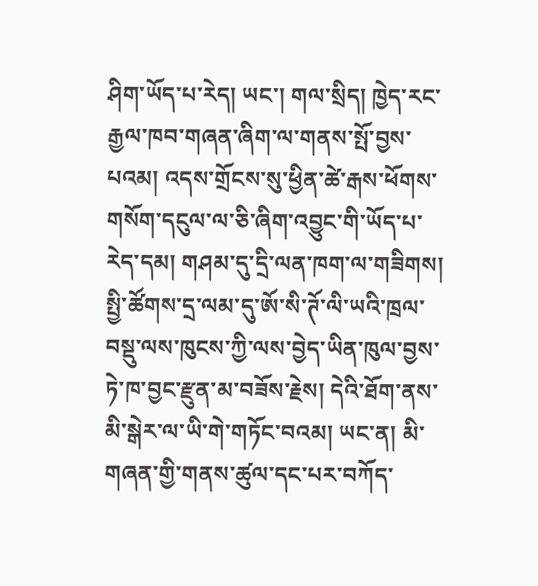ཤིག་ཡོད་པ་རེད། ཡང་། གལ་སྲིད། ཁྱེད་རང་རྒྱལ་ཁབ་གཞན་ཞིག་ལ་གནས་སྤོ་བྱས་པའམ། འདས་གྲོངས་སུ་ཕྱིན་ཚེ་རྒས་ཕོགས་གསོག་དངུལ་ལ་ཅི་ཞིག་འབྱུང་གི་ཡོད་པ་རེད་དམ། གཤམ་དུ་དྲི་ལན་ཁག་ལ་གཟིགས།
སྤྱི་ཚོགས་དྲ་ལམ་དུ་ཨོ་སི་ཊོ་ལི་ཡའི་ཁྲལ་བསྡུ་ལས་ཁུངས་ཀྱི་ལས་བྱེད་ཡིན་ཁུལ་བྱས་ཏེ་ཁ་བྱང་རྫུན་མ་བཟོས་རྗེས། དེའི་ཐོག་ནས་མི་སྒེར་ལ་ཡི་གེ་གཏོང་བའམ། ཡང་ན། མི་གཞན་གྱི་གནས་ཚུལ་དང་པར་བཀོད་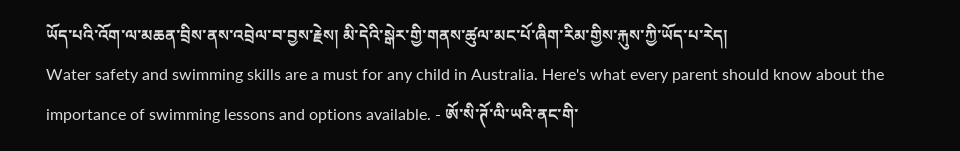ཡོད་པའི་འོག་ལ་མཆན་བྲིས་ནས་འབྲེལ་བ་བྱས་རྗེས། མི་དེའི་སྒེར་གྱི་གནས་ཚུལ་མང་པོ་ཞིག་རིམ་གྱིས་རྐུས་ཀྱི་ཡོད་པ་རེད།
Water safety and swimming skills are a must for any child in Australia. Here's what every parent should know about the importance of swimming lessons and options available. - ཨོ་སི་ཊོ་ལི་ཡའི་ནང་གི་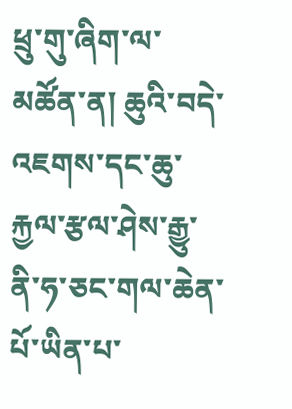ཕྲུ་གུ་ཞིག་ལ་མཚོན་ན། ཆུའི་བདེ་འཇགས་དང་ཆུ་རྐྱལ་རྩལ་ཤེས་རྒྱུ་ནི་ཧ་ཅང་གལ་ཆེན་པོ་ཡིན་པ་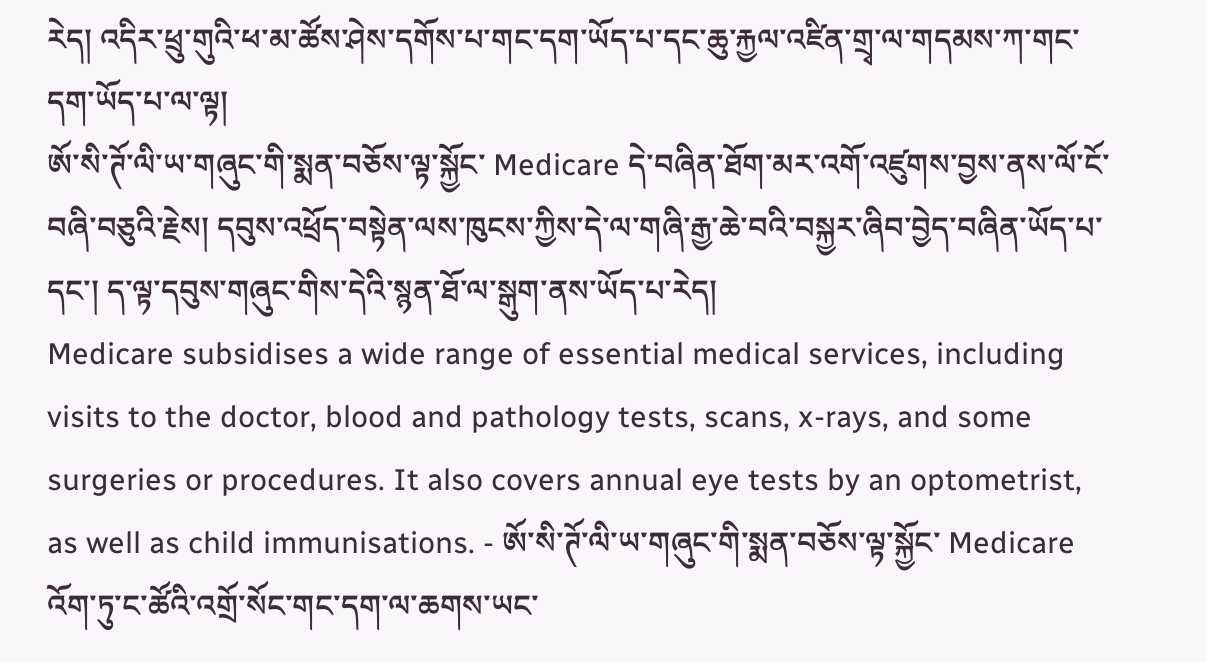རེད། འདིར་ཕྲུ་གུའི་ཕ་མ་ཚོས་ཤེས་དགོས་པ་གང་དག་ཡོད་པ་དང་ཆུ་རྐྱལ་འཛིན་གྲྭ་ལ་གདམས་ཀ་གང་དག་ཡོད་པ་ལ་ལྟ།
ཨོ་སི་ཊོ་ལི་ཡ་གཞུང་གི་སྨན་བཅོས་ལྟ་སྐྱོང་ Medicare དེ་བཞིན་ཐོག་མར་འགོ་འཛུགས་བྱས་ནས་ལོ་ངོ་བཞི་བཅུའི་རྗེས། དབུས་འཕྲོད་བསྟེན་ལས་ཁུངས་ཀྱིས་དེ་ལ་གཞི་རྒྱ་ཆེ་བའི་བསྐྱར་ཞིབ་བྱེད་བཞིན་ཡོད་པ་དང་། ད་ལྟ་དབུས་གཞུང་གིས་དེའི་སྙན་ཐོ་ལ་སྒུག་ནས་ཡོད་པ་རེད།
Medicare subsidises a wide range of essential medical services, including visits to the doctor, blood and pathology tests, scans, x-rays, and some surgeries or procedures. It also covers annual eye tests by an optometrist, as well as child immunisations. - ཨོ་སི་ཊོ་ལི་ཡ་གཞུང་གི་སྨན་བཅོས་ལྟ་སྐྱོང་ Medicare འོག་ཏུ་ང་ཚོའི་འགྲོ་སོང་གང་དག་ལ་ཆགས་ཡང་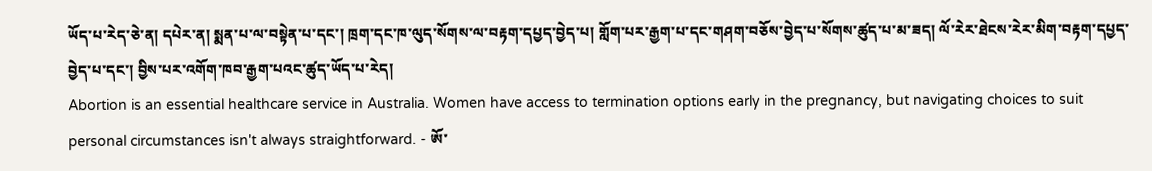ཡོད་པ་རེད་ཅེ་ན། དཔེར་ན། སྨན་པ་ལ་བསྟེན་པ་དང་། ཁྲག་དང་ཁ་ལུད་སོགས་ལ་བརྟག་དཔྱད་བྱེད་པ། གློག་པར་རྒྱག་པ་དང་གཤག་བཅོས་བྱེད་པ་སོགས་ཚུད་པ་མ་ཟད། ལོ་རེར་ཐེངས་རེར་མིག་བརྟག་དཔྱད་བྱེད་པ་དང་། བྱིས་པར་འགོག་ཁབ་རྒྱག་པའང་ཚུད་ཡོད་པ་རེད།
Abortion is an essential healthcare service in Australia. Women have access to termination options early in the pregnancy, but navigating choices to suit personal circumstances isn't always straightforward. - ཨོ་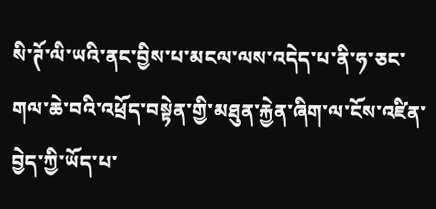སི་ཊོ་ལི་ཡའི་ནང་བྱིས་པ་མངལ་ལས་འདེད་པ་ནི་ཧ་ཅང་གལ་ཆེ་བའི་འཕྲོད་བསྟེན་གྱི་མཐུན་རྐྱེན་ཞིག་ལ་ངོས་འཛིན་བྱེད་ཀྱི་ཡོད་པ་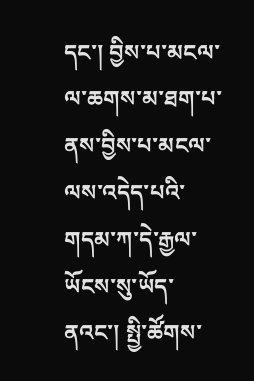དང་། བྱིས་པ་མངལ་ལ་ཆགས་མ་ཐག་པ་ནས་བྱིས་པ་མངལ་ལས་འདེད་པའི་གདམ་ཀ་དེ་རྒྱལ་ཡོངས་སུ་ཡོད་ནའང་། སྤྱི་ཚོགས་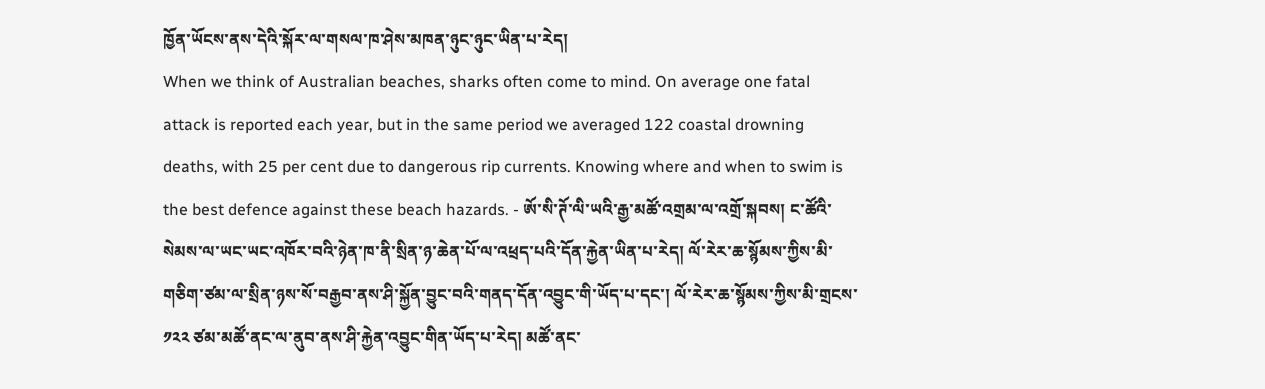ཁྱོན་ཡོངས་ནས་དེའི་སྐོར་ལ་གསལ་ཁ་ཤེས་མཁན་ཉུང་ཉུང་ཡིན་པ་རེད།
When we think of Australian beaches, sharks often come to mind. On average one fatal attack is reported each year, but in the same period we averaged 122 coastal drowning deaths, with 25 per cent due to dangerous rip currents. Knowing where and when to swim is the best defence against these beach hazards. - ཨོ་སི་ཊོ་ལི་ཡའི་རྒྱ་མཚོ་འགྲམ་ལ་འགྲོ་སྐབས། ང་ཚོའི་སེམས་ལ་ཡང་ཡང་འཁོར་བའི་ཉེན་ཁ་ནི་སྲིན་ཉ་ཆེན་པོ་ལ་འཕྲད་པའི་དོན་རྐྱེན་ཡིན་པ་རེད། ལོ་རེར་ཆ་སྙོམས་ཀྱིས་མི་གཅིག་ཙམ་ལ་སྲིན་ཉས་སོ་བརྒྱབ་ནས་ཤི་སྐྱོན་བྱུང་བའི་གནད་དོན་འབྱུང་གི་ཡོད་པ་དང་། ལོ་རེར་ཆ་སྙོམས་ཀྱིས་མི་གྲངས་ ༡༢༢ ཙམ་མཚོ་ནང་ལ་ནུབ་ནས་ཤི་རྐྱེན་འབྱུང་གིན་ཡོད་པ་རེད། མཚོ་ནང་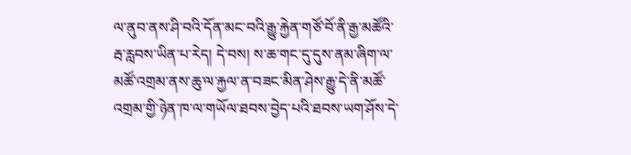ལ་ནུབ་ནས་ཤི་བའི་དོན་མང་བའི་རྒྱུ་རྐྱེན་གཙོ་བོ་ནི་རྒྱ་མཚོའི་རྦ་རླབས་ཡིན་པ་རེད། དེ་བས། ས་ཆ་གང་དུ་དུས་ནམ་ཞིག་ལ་མཚོ་འགྲམ་ནས་ཆུ་ལ་རྐྱལ་ན་བཟང་མིན་ཤེས་རྒྱུ་དེ་ནི་མཚོ་འགྲམ་གྱི་ཉེན་ཁ་ལ་གཡོལ་ཐབས་བྱེད་པའི་ཐབས་ཡག་ཤོས་དེ་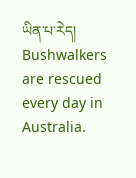ཡིན་པ་རེད།
Bushwalkers are rescued every day in Australia.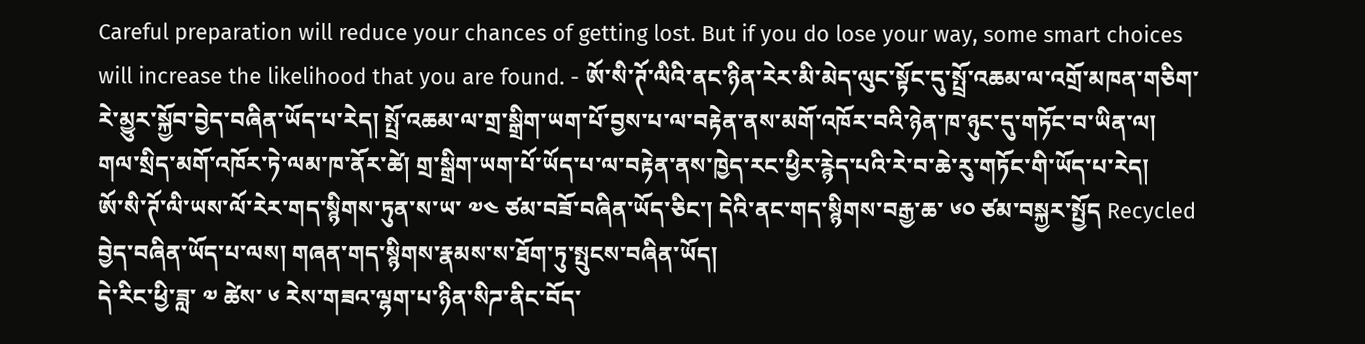Careful preparation will reduce your chances of getting lost. But if you do lose your way, some smart choices will increase the likelihood that you are found. - ཨོ་སི་ཊོ་ལིའི་ནང་ཉིན་རེར་མི་མེད་ལུང་སྟོང་དུ་སྤྲོ་འཆམ་ལ་འགྲོ་མཁན་གཅིག་རེ་མྱུར་སྐྱོབ་བྱེད་བཞིན་ཡོད་པ་རེད། སྤྲོ་འཆམ་ལ་གྲ་སྒྲིག་ཡག་པོ་བྱས་པ་ལ་བརྟེན་ནས་མགོ་འཁོར་བའི་ཉེན་ཁ་ཉུང་དུ་གཏོང་བ་ཡིན་ལ། གལ་སྲིད་མགོ་འཁོར་ཏེ་ལམ་ཁ་ནོར་ཚེ། གྲ་སྒྲིག་ཡག་པོ་ཡོད་པ་ལ་བརྟེན་ནས་ཁྱེད་རང་ཕྱིར་རྙེད་པའི་རེ་བ་ཆེ་རུ་གཏོང་གི་ཡོད་པ་རེད།
ཨོ་སི་ཊོ་ལི་ཡས་ལོ་རེར་གད་སྙིགས་ཏུན་ས་ཡ་ ༧༤ ཙམ་བཟོ་བཞིན་ཡོད་ཅིང་། དེའི་ནང་གད་སྙིགས་བརྒྱ་ཆ་ ༦༠ ཙམ་བསྐྱར་སྤྱོད Recycled བྱེད་བཞིན་ཡོད་པ་ལས། གཞན་གད་སྙིགས་རྣམས་ས་ཐོག་ཏུ་སྤུངས་བཞིན་ཡོད།
དེ་རིང་ཕྱི་ཟླ་ ༧ ཚེས་ ༦ རེས་གཟའ་ལྷག་པ་ཉིན་སིཌ་ནིང་བོད་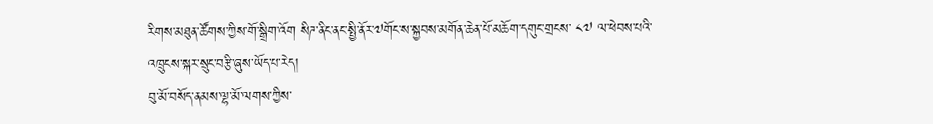རིགས་མཐུན་ཚོགས་ཀྱིས་གོ་སྒྲིག་འོག སིཌ་ནིང་ནང་སྤྱི་ནོར་༧གོང་ས་སྐྱབས་མགོན་ཆེན་པོ་མཆོག་དགུང་གྲངས་ ༨༧ ལ་ཕེབས་པའི་འཁྲུངས་སྐར་སྲུང་བརྩི་ཞུས་ཡོད་པ་རེད།
བུ་མོ་བསོད་ནམས་ལྷ་མོ་ལགས་ཀྱིས་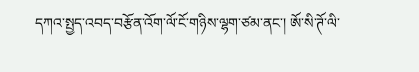དཀའ་སྤྱད་འབད་བརྩོན་འོག་ལོ་ངོ་གཉིས་ལྷག་ཙམ་ནང་། ཨོ་སི་ཊོ་ལི་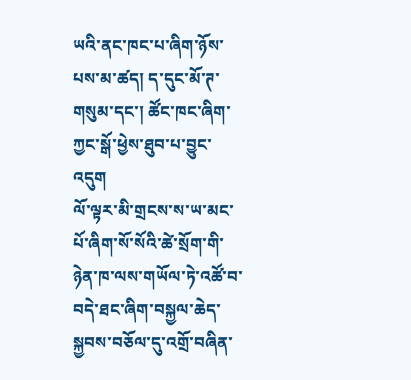ཡའི་ནང་ཁང་པ་ཞིག་ཉོས་པས་མ་ཚད། ད་དུང་མོ་ཊ་གསུམ་དང་། ཚོང་ཁང་ཞིག་ཀྱང་སྒོ་ཕྱེས་ཐུབ་པ་བྱུང་འདུག
ལོ་ལྟར་མི་གྲངས་ས་ཡ་མང་པོ་ཞིག་སོ་སོའི་ཚེ་སྲོག་གི་ཉེན་ཁ་ལས་གཡོལ་ཏེ་འཚོ་བ་བདེ་ཐང་ཞིག་བསྐྱལ་ཆེད་སྐྱབས་བཅོལ་དུ་འགྲོ་བཞིན་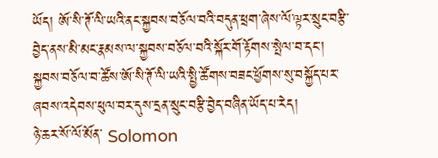ཡོད། ཨོ་སི་ཊོ་ལི་ཡའི་ནང་སྐྱབས་བཅོལ་བའི་བདུན་ཕྲག་ཞེས་ལོ་ལྟར་སྲུང་བརྩི་བྱེད་ནས་མི་མང་རྣམས་ལ་སྐྱབས་བཅོལ་བའི་སྐོར་གོ་རྟོགས་སྤེལ་བ་དང་། སྐྱབས་བཅོལ་བ་ཚོས་ཨོ་སི་ཊོ་ལི་ཡའི་སྤྱི་ཚོགས་བཟང་ཕྱོགས་སུ་བསྐྱོད་པར་ཞབས་འདེབས་ཕུལ་བར་དུས་དྲན་སྲུང་བརྩི་བྱེད་བཞིན་ཡོད་པ་རེད།
ཉེ་ཆར་སོ་ལོ་མོན་ Solomon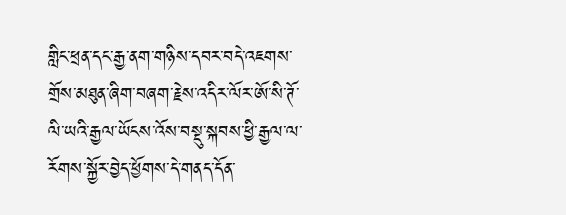གླིང་ཕྲན་དང་རྒྱ་ནག་གཉིས་དབར་བདེ་འཇགས་གྲོས་མཐུན་ཞིག་བཞག་རྗེས་འདིར་ལོར་ཨོ་སི་ཊོ་ལི་ཡའི་རྒྱལ་ཡོངས་འོས་བསྡུ་སྐབས་ཕྱི་རྒྱལ་ལ་རོགས་སྐྱོར་བྱེད་ཕྱོགས་དེ་གནད་དོན་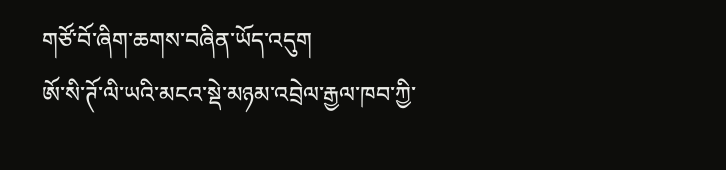གཙོ་བོ་ཞིག་ཆགས་བཞིན་ཡོད་འདུག
ཨོ་སི་ཊོ་ལི་ཡའི་མངའ་སྡེ་མཉམ་འབྲེལ་རྒྱལ་ཁབ་ཀྱི་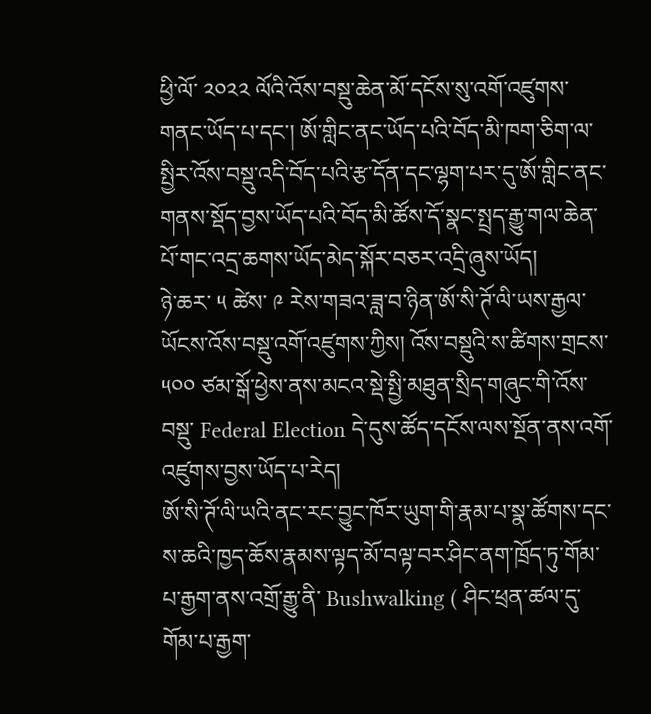ཕྱི་ལོ་ ༢༠༢༢ ལོའི་འོས་བསྡུ་ཆེན་མོ་དངོས་སུ་འགོ་འཛུགས་གནང་ཡོད་པ་དང་། ཨོ་གླིང་ནང་ཡོད་པའི་བོད་མི་ཁག་ཅིག་ལ་སྤྱིར་འོས་བསྡུ་འདི་བོད་པའི་རྩ་དོན་དང་ལྷག་པར་དུ་ཨོ་གླིང་ནང་གནས་སྡོད་བྱས་ཡོད་པའི་བོད་མི་ཚོས་དོ་སྣང་སྤྲད་རྒྱུ་གལ་ཆེན་པོ་གང་འདྲ་ཆགས་ཡོད་མེད་སྐོར་བཅར་འདྲི་ཞུས་ཡོད།
ཉེ་ཆར་ ༥ ཚེས་ ༩ རེས་གཟའ་ཟླ་བ་ཉིན་ཨོ་སི་ཊོ་ལི་ཡས་རྒྱལ་ཡོངས་འོས་བསྡུ་འགོ་འཛུགས་ཀྱིས། འོས་བསྡུའི་ས་ཚིགས་གྲངས་ ༥༠༠ ཙམ་སྒོ་ཕྱེས་ནས་མངའ་སྡེ་སྤྱི་མཐུན་སྲིད་གཞུང་གི་འོས་བསྡུ་ Federal Election དེ་དུས་ཚོད་དངོས་ལས་སྔོན་ནས་འགོ་འཛུགས་བྱས་ཡོད་པ་རེད།
ཨོ་སི་ཊོ་ལི་ཡའི་ནང་རང་བྱུང་ཁོར་ཡུག་གི་རྣམ་པ་སྣ་ཚོགས་དང་ས་ཆའི་ཁྱད་ཆོས་རྣམས་ལྟད་མོ་བལྟ་བར་ཤིང་ནག་ཁྲོད་ཏུ་གོམ་པ་རྒྱག་ནས་འགྲོ་རྒྱུ་ནི་ Bushwalking ( ཤིང་ཕྲན་ཚལ་དུ་གོམ་པ་རྒྱག་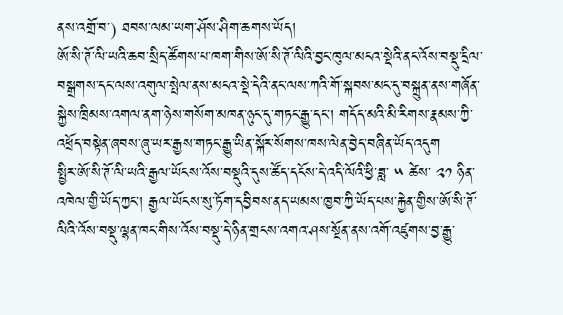ནས་འགྲོ་བ་) ཐབས་ལམ་ཡག་ཤོས་ཤིག་ཆགས་ཡོད།
ཨོ་སི་ཊོ་ལི་ཡའི་ཆབ་སྲིད་ཚོགས་པ་ཁག་གིས་ཨོ་སི་ཊོ་ལིའི་བྱང་ཁུལ་མངའ་སྡེའི་ནང་འོས་བསྡུ་དྲིལ་བསྒྲགས་དང་ལས་འགུལ་སྤེལ་ནས་མངའ་སྡེ་དེའི་ནང་ལས་ཀའི་གོ་སྐབས་མང་དུ་བསྐྲུན་ནས་གཞོན་སྐྱེས་ཁྲིམས་འགལ་ནག་ཉེས་གསོག་མཁན་ཉུང་དུ་གཏང་རྒྱུ་དང་། གདོད་མའི་མི་རིགས་རྣམས་ཀྱི་འཕྲོད་བསྟེན་ཞབས་ཞུ་ཡར་རྒྱས་གཏང་རྒྱུ་ཡིན་སྐོར་སོགས་ཁས་ལེན་བྱེད་བཞིན་ཡོད་འདུག
སྤྱིར་ཨོ་སི་ཊོ་ལི་ཡའི་རྒྱལ་ཡོངས་འོས་བསྡུའི་དུས་ཚོད་དངོས་དེ་འདི་ལོའི་ཕྱི་ཟླ་ ༥ ཚེས་ ༢༡ ཉིན་འཁེལ་གྱི་ཡོད་ཀྱང་། རྒྱལ་ཡོངས་སུ་ཏོག་དབྱིབས་ནད་ཡམས་ཁྱབ་ཀྱི་ཡོད་པས་རྐྱེན་གྱིས་ཨོ་སི་ཊོ་ལིའི་འོས་བསྡུ་ལྷན་ཁང་གིས་འོས་བསྡུ་དེ་ཉིན་གྲངས་འགའ་ཤས་སྔོན་ནས་འགོ་འཛུགས་བྱ་རྒྱུ་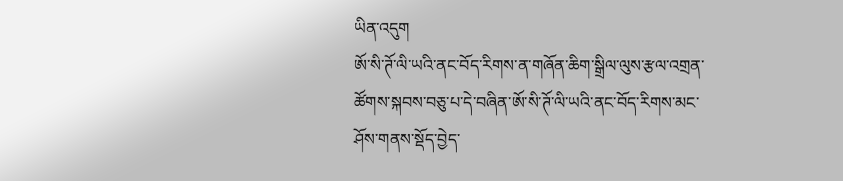ཡིན་འདུག
ཨོ་སི་ཊོ་ལི་ཡའི་ནང་བོད་རིགས་ན་གཞོན་ཆིག་སྒྲིལ་ལུས་རྩལ་འགྲན་ཚོགས་སྐབས་བཅུ་པ་དེ་བཞིན་ཨོ་སི་ཊོ་ལི་ཡའི་ནང་བོད་རིགས་མང་ཤོས་གནས་སྡོད་བྱེད་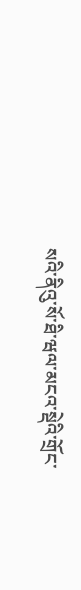སའི་ནིའུ་སོ་ཐི་ཝལ་མངའ་སྡེའི་གྲོང་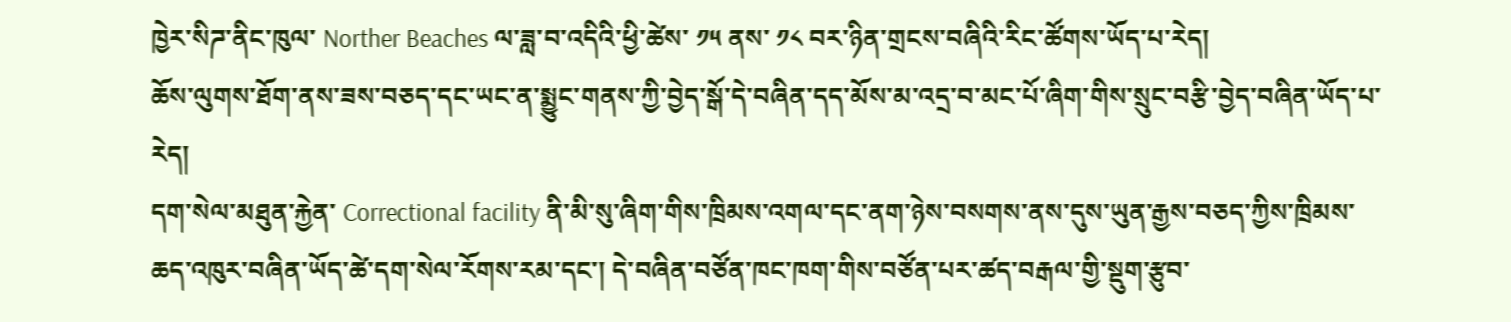ཁྱེར་སིཌ་ནིང་ཁུལ་ Norther Beaches ལ་ཟླ་བ་འདིའི་ཕྱི་ཚེས་ ༡༥ ནས་ ༡༨ བར་ཉིན་གྲངས་བཞིའི་རིང་ཚོགས་ཡོད་པ་རེད།
ཆོས་ལུགས་ཐོག་ནས་ཟས་བཅད་དང་ཡང་ན་སྨྱུང་གནས་ཀྱི་བྱེད་སྒོ་དེ་བཞིན་དད་མོས་མ་འདྲ་བ་མང་པོ་ཞིག་གིས་སྲུང་བརྩི་བྱེད་བཞིན་ཡོད་པ་རེད།
དག་སེལ་མཐུན་རྐྱེན་ Correctional facility ནི་མི་སུ་ཞིག་གིས་ཁྲིམས་འགལ་དང་ནག་ཉེས་བསགས་ནས་དུས་ཡུན་རྒྱས་བཅད་ཀྱིས་ཁྲིམས་ཆད་འཁུར་བཞིན་ཡོད་ཚེ་དག་སེལ་རོགས་རམ་དང་། དེ་བཞིན་བཙོན་ཁང་ཁག་གིས་བཙོན་པར་ཚད་བརྒལ་གྱི་སྡུག་རྩུབ་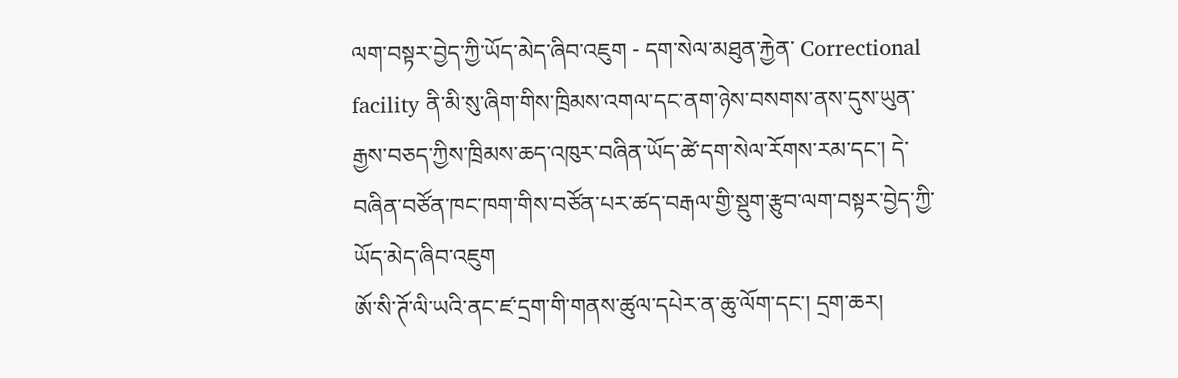ལག་བསྟར་བྱེད་ཀྱི་ཡོད་མེད་ཞིབ་འཇུག - དག་སེལ་མཐུན་རྐྱེན་ Correctional facility ནི་མི་སུ་ཞིག་གིས་ཁྲིམས་འགལ་དང་ནག་ཉེས་བསགས་ནས་དུས་ཡུན་རྒྱས་བཅད་ཀྱིས་ཁྲིམས་ཆད་འཁུར་བཞིན་ཡོད་ཚེ་དག་སེལ་རོགས་རམ་དང་། དེ་བཞིན་བཙོན་ཁང་ཁག་གིས་བཙོན་པར་ཚད་བརྒལ་གྱི་སྡུག་རྩུབ་ལག་བསྟར་བྱེད་ཀྱི་ཡོད་མེད་ཞིབ་འཇུག
ཨོ་སི་ཊོ་ལི་ཡའི་ནང་ཛ་དྲག་གི་གནས་ཚུལ་དཔེར་ན་ཆུ་ལོག་དང་། དྲག་ཆར།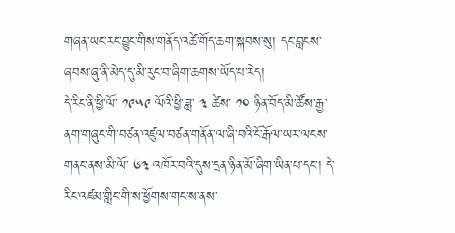གཞན་ཡང་རང་བྱུང་གིས་གནོད་འཚེ་གོད་ཆག་སྐབས་སུ། དང་བླངས་ཞབས་ཞུ་ནི་མེད་དུ་མི་རུང་བ་ཞིག་ཆགས་ཡོད་པ་རེད།
དེ་རིང་ནི་ཕྱི་ལོ་ ༡༩༥༩ ལོའི་ཕྱི་ཟླ་ ༣ ཚེས་ ༡༠ ཉིན་བོད་མི་ཚོས་རྒྱ་ནག་གཞུང་གི་བཙན་འཛུལ་བཙན་གནོན་ལ་ཞི་བའི་ངོ་རྒོལ་ཡར་ལངས་གནང་ནས་མི་ལོ་ ༦༣ འཁོར་བའི་དུས་དྲན་ཉིན་མོ་ཞིག་ཡིན་པ་དང་། དེ་རིང་འཛམ་གླིང་གི་ས་ཕྱོགས་གང་ས་ནས་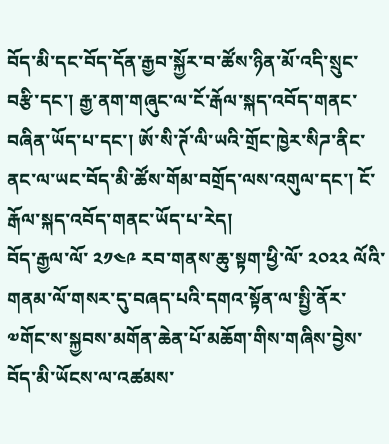བོད་མི་དང་བོད་དོན་རྒྱབ་སྐྱོར་བ་ཚོས་ཉིན་མོ་འདི་སྲུང་བརྩི་དང་། རྒྱ་ནག་གཞུང་ལ་ངོ་རྒོལ་སྐད་འབོད་གནང་བཞིན་ཡོད་པ་དང་། ཨོ་སི་ཊོ་ལི་ཡའི་གྲོང་ཁྱེར་སིཌ་ནིང་ནང་ལ་ཡང་བོད་མི་ཚོས་གོམ་བགྲོད་ལས་འགུལ་དང་། ངོ་རྒོལ་སྐད་འབོད་གནང་ཡོད་པ་རེད།
བོད་རྒྱལ་ལོ་ ༢༡༤༩ རབ་གནས་ཆུ་སྟག་ཕྱི་ལོ་ ༢༠༢༢ ལོའི་གནམ་ལོ་གསར་དུ་བཞད་པའི་དགའ་སྟོན་ལ་སྤྱི་ནོར་༧གོང་ས་སྐྱབས་མགོན་ཆེན་པོ་མཆོག་གིས་གཞིས་བྱེས་བོད་མི་ཡོངས་ལ་འཚམས་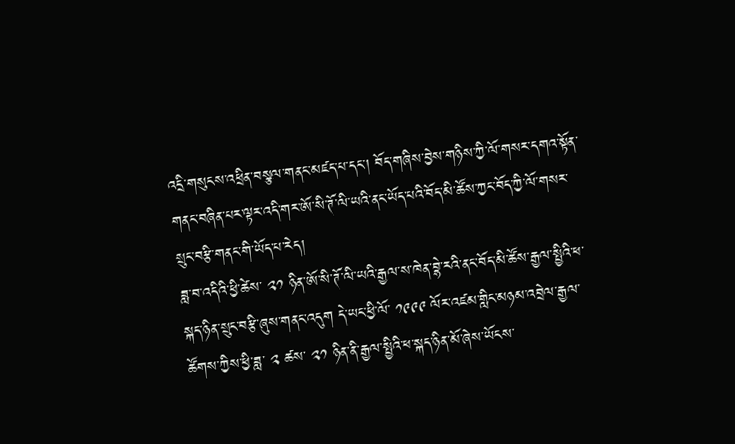འདྲི་གསུངས་འཕྲིན་བསྩལ་གནང་མཛད་པ་དང་། བོད་གཞིས་བྱེས་གཉིས་ཀྱི་ལོ་གསར་དགའ་སྟོན་གནང་བཞིན་པར་ལྟར་འདི་གར་ཨོ་སི་ཊོ་ལི་ཡའི་ནང་ཡོད་པའི་བོད་མི་ཚོས་ཀྱང་བོད་ཀྱི་ལོ་གསར་སྲུང་བརྩི་གནང་གི་ཡོད་པ་རེད།
ཟླ་བ་འདིའི་ཕྱི་ཚེས་ ༢༡ ཉིན་ཨོ་སི་ཊོ་ལི་ཡའི་རྒྱལ་ས་ཁེན་བྷེ་རའི་ནང་བོད་མི་ཚོས་རྒྱལ་སྤྱིའི་ཕ་སྐད་ཉིན་སྲུང་བརྩི་ཞུས་གནང་འདུག དེ་ཡང་ཕྱི་ལོ་ ༡༩༩༩ ལོར་འཛམ་གླིང་མཉམ་འབྲེལ་རྒྱལ་ཚོགས་ཀྱིས་ཕྱི་ཟླ་ ༢ ཚས་ ༢༡ ཉིན་ནི་རྒྱལ་སྤྱིའི་ཕ་སྐད་ཉིན་མོ་ཞེས་ཡོངས་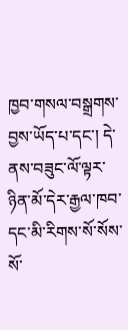ཁྱབ་གསལ་བསྒྲགས་བྱས་ཡོད་པ་དང་། དེ་ནས་བཟུང་ལོ་ལྟར་ཉིན་མོ་དེར་རྒྱལ་ཁབ་དང་མི་རིགས་སོ་སོས་སོ་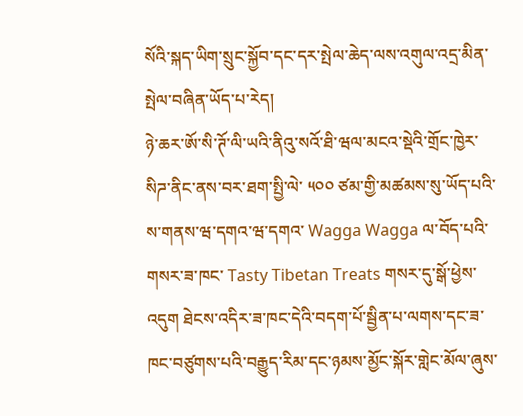སོའི་སྐད་ཡིག་སྲུང་སྐྱོབ་དང་དར་སྤེལ་ཆེད་ལས་འགུལ་འདྲ་མིན་སྤེལ་བཞིན་ཡོད་པ་རེད།
ཉེ་ཆར་ཨོ་སི་ཊོ་ལི་ཡའི་ནིའུ་སའོ་ཐི་ཝལ་མངའ་སྡེའི་གྲོང་ཁྱེར་སིཌ་ནིང་ནས་བར་ཐག་སྤྱི་ལེ་ ༥༠༠ ཙམ་གྱི་མཚམས་སུ་ཡོད་པའི་ས་གནས་ཝ་དགའ་ཝ་དགའ་ Wagga Wagga ལ་བོད་པའི་གསར་ཟ་ཁང་ Tasty Tibetan Treats གསར་དུ་སྒོ་ཕྱེས་འདུག ཐེངས་འདིར་ཟ་ཁང་དེའི་བདག་པོ་སྦྱིན་པ་ལགས་དང་ཟ་ཁང་བཙུགས་པའི་བརྒྱུད་རིམ་དང་ཉམས་མྱོང་སྐོར་གླེང་མོལ་ཞུས་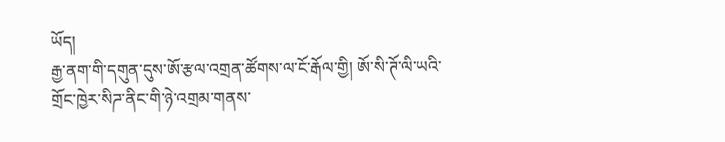ཡོད།
རྒྱ་ནག་གི་དགུན་དུས་ཨོ་རྩལ་འགྲན་ཚོགས་ལ་ངོ་རྒོལ་གྱི། ཨོ་སི་ཊོ་ལི་ཡའི་གྲོང་ཁྱེར་སིཌ་ནིང་གི་ཉེ་འགྲམ་གནས་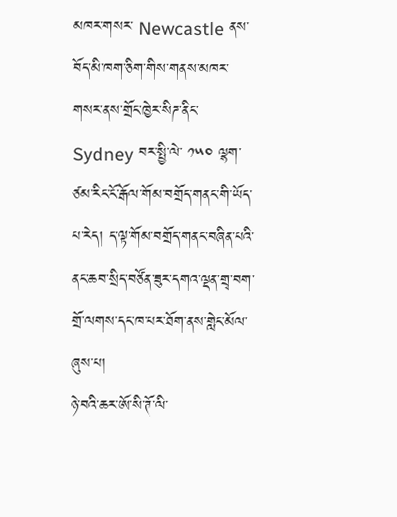མཁར་གསར་ Newcastle ནས་བོད་མི་ཁག་ཅིག་གིས་གནས་མཁར་གསར་ནས་གྲོང་ཁྱེར་སིཌ་ནིང་ Sydney བར་སྤྱི་ལེ་ ༡༥༠ ལྷག་ཙམ་རིང་ངོ་རྒོལ་གོམ་བགྲོད་གནང་གི་ཡོད་པ་རེད། ད་ལྟ་གོམ་བགྲོད་གནང་བཞིན་པའི་ནང་ཆབ་སྲིད་བཙོན་ཟུར་དགའ་ལྡན་གྲྭ་བག་གྲོ་ལགས་དང་ཁ་པར་ཐོག་ནས་གླེང་མོལ་ཞུས་པ།
ཉེ་བའི་ཆར་ཨོ་སི་ཊོ་ལི་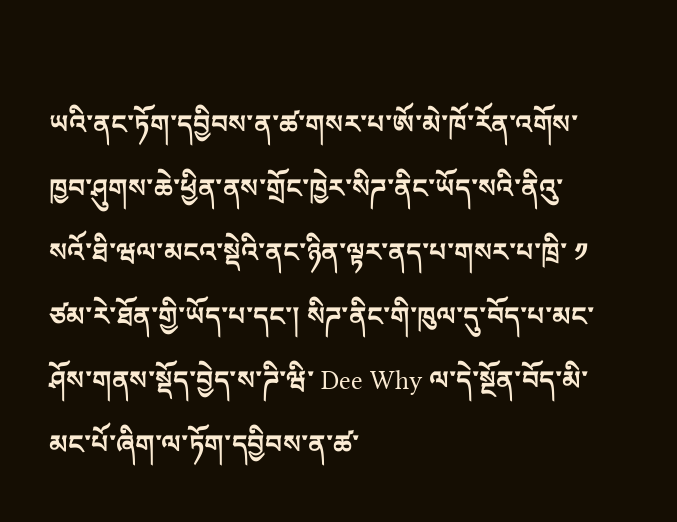ཡའི་ནང་ཏོག་དབྱིབས་ན་ཚ་གསར་པ་ཨོ་མེ་ཁོ་རོན་འགོས་ཁྱབ་ཤུགས་ཆེ་ཕྱིན་ནས་གྲོང་ཁྱེར་སིཌ་ནིང་ཡོད་སའི་ནིའུ་སའོ་ཐི་ཝལ་མངའ་སྡེའི་ནང་ཉིན་ལྟར་ནད་པ་གསར་པ་ཁྲི་ ༡ ཙམ་རེ་ཐོན་གྱི་ཡོད་པ་དང་། སིཌ་ནིང་གི་ཁུལ་དུ་བོད་པ་མང་ཤོས་གནས་སྡོད་བྱེད་ས་ཌི་ཝི་ Dee Why ལ་དེ་སྔོན་བོད་མི་མང་པོ་ཞིག་ལ་ཏོག་དབྱིབས་ན་ཚ་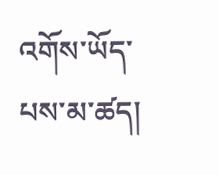འགོས་ཡོད་པས་མ་ཚད།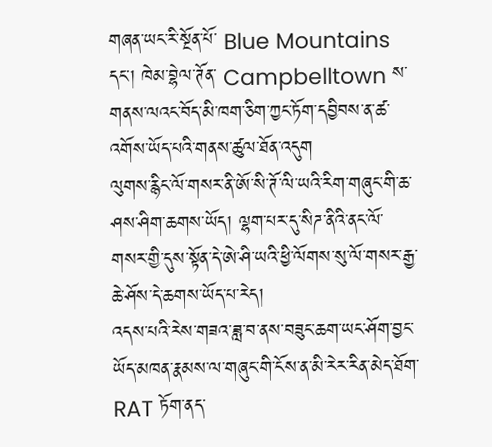གཞན་ཡང་རི་སྔོན་པོ་ Blue Mountains དང་། ཁེམ་བྷེལ་ཊོན་ Campbelltown ས་གནས་ལའང་བོད་མི་ཁག་ཅིག་ཀྱང་ཏོག་དབྱིབས་ན་ཚ་འགོས་ཡོད་པའི་གནས་ཚུལ་ཐོན་འདུག
ལུགས་རྙིང་ལོ་གསར་ནི་ཨོ་སི་ཊོ་ལི་ཡའི་རིག་གཞུང་གི་ཆ་ཤས་ཤིག་ཆགས་ཡོད། ལྷག་པར་དུ་སིཌ་ནིའི་ནང་ལོ་གསར་གྱི་དུས་སྟོན་དེ་ཨེ་ཤི་ཡའི་ཕྱི་ལོགས་སུ་ལོ་གསར་རྒྱ་ཆེ་ཤོས་དེ་ཆགས་ཡོད་པ་རེད།
འདས་པའི་རེས་གཟའ་ཟླ་བ་ནས་བཟུང་ཆག་ཡང་ཤོག་བྱང་ཡོད་མཁན་རྣམས་ལ་གཞུང་གི་ངོས་ན་མི་རེར་རིན་མེད་ཐོག་ RAT ཏོག་ནད་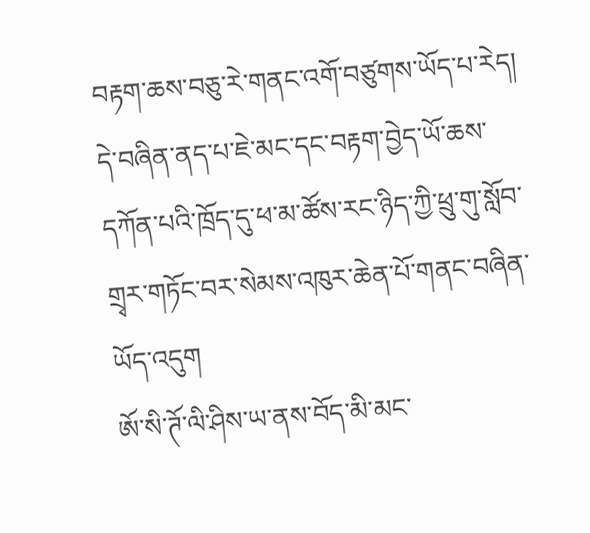བརྟག་ཆས་བཅུ་རེ་གནང་འགོ་བཙུགས་ཡོད་པ་རེད། དེ་བཞིན་ནད་པ་ཇེ་མང་དང་བརྟག་བྱེད་ཡོ་ཆས་དཀོན་པའི་ཁྲོད་དུ་ཕ་མ་ཚོས་རང་ཉིད་ཀྱི་ཕྲུ་གུ་སློབ་གྲྭར་གཏོང་བར་སེམས་འཁུར་ཆེན་པོ་གནང་བཞིན་ཡོད་འདུག
ཨོ་སི་ཊོ་ལི་ཤིས་ཡ་ནས་བོད་མི་མང་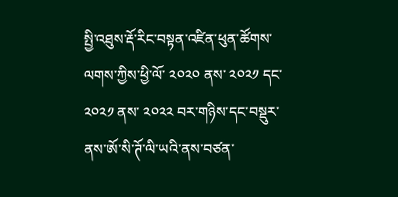སྤྱི་འཐུས་རྡོ་རིང་བསྟན་འཛིན་ཕུན་ཚོགས་ལགས་ཀྱིས་ཕྱི་ལོ་ ༢༠༢༠ ནས་ ༢༠༢༡ དང་ ༢༠༢༡ ནས་ ༢༠༢༢ བར་གཉིས་དང་བསྡུར་ནས་ཨོ་སི་ཊོ་ལི་ཡའི་ནས་བཙན་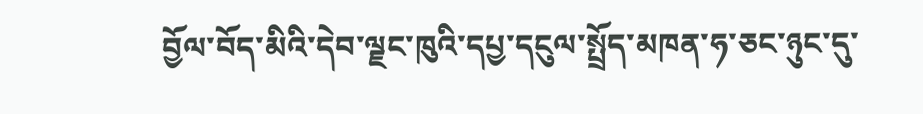བྱོལ་བོད་མིའི་དེབ་ལྗང་ཁུའི་དཔྱ་དངུལ་སྤྲོད་མཁན་ཧ་ཅང་ཉུང་དུ་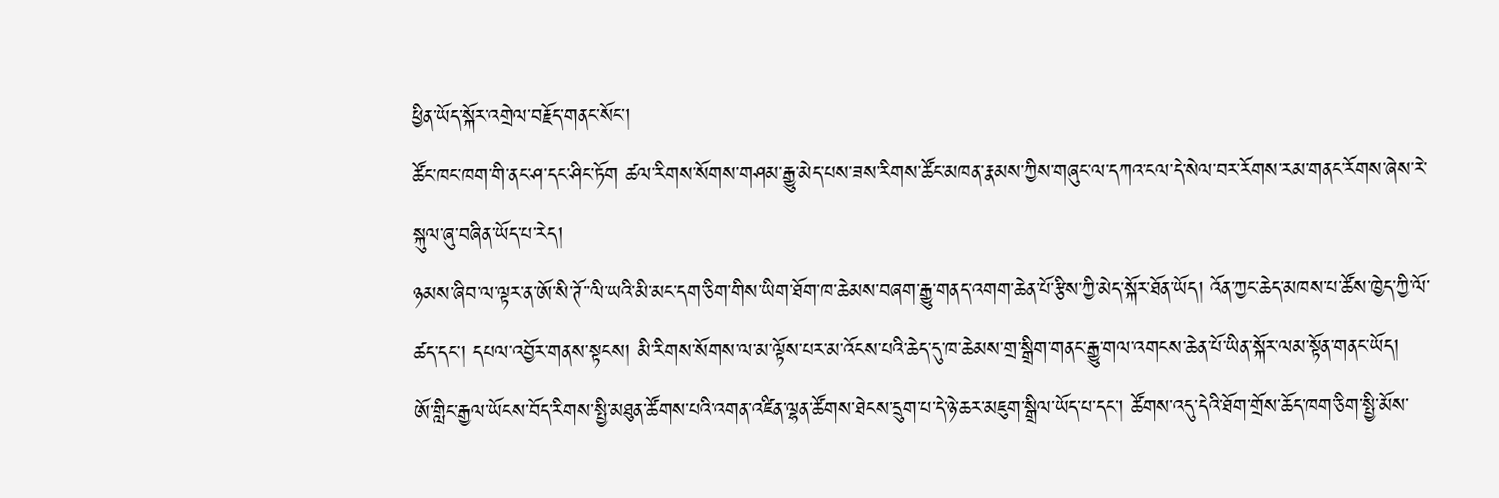ཕྱིན་ཡོད་སྐོར་འགྲེལ་བརྗོད་གནང་སོང་།
ཚོང་ཁང་ཁག་གི་ནང་ཤ་དང་ཤིང་ཏོག ཚལ་རིགས་སོགས་གཤམ་རྒྱུ་མེད་པས་ཟས་རིགས་ཚོང་མཁན་རྣམས་ཀྱིས་གཞུང་ལ་དཀའ་ངལ་དེ་སེལ་བར་རོགས་རམ་གནང་རོགས་ཞེས་རེ་སྐུལ་ཞུ་བཞིན་ཡོད་པ་རེད།
ཉམས་ཞིབ་ལ་ལྟར་ན་ཨོ་སི་ཊོ་་ལི་ཡའི་མི་མང་དག་ཅིག་གིས་ཡིག་ཐོག་ཁ་ཆེམས་བཞག་རྒྱུ་གནད་འགག་ཆེན་པོ་རྩིས་ཀྱི་མེད་སྐོར་ཐོན་ཡོད། འོན་ཀྱང་ཆེད་མཁས་པ་ཚོས་ཁྱེད་ཀྱི་ལོ་ཚད་དང་། དཔལ་འབྱོར་གནས་སྟངས། མི་རིགས་སོགས་ལ་མ་ལྟོས་པར་མ་འོངས་པའི་ཆེད་དུ་ཁ་ཆེམས་གྲ་སྒྲིག་གནང་རྒྱུ་གལ་འགངས་ཆེན་པོ་ཡིན་སྐོར་ལམ་སྟོན་གནང་ཡོད།
ཨོ་གླིང་རྒྱལ་ཡོངས་བོད་རིགས་སྤྱི་མཐུན་ཚོགས་པའི་འགན་འཛིན་ལྷན་ཚོགས་ཐེངས་དྲུག་པ་དེ་ཉེ་ཆར་མཇུག་སྒྲིལ་ཡོད་པ་དང་། ཚོགས་འདུ་དེའི་ཐོག་གྲོས་ཆོད་ཁག་ཅིག་སྤྱི་མོས་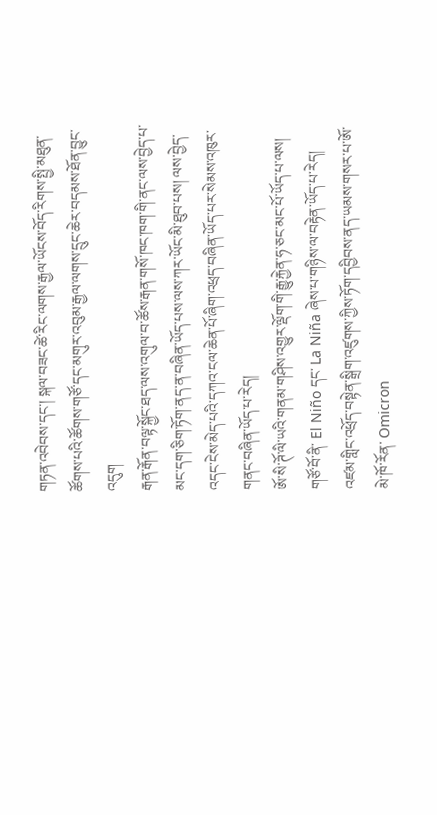གཏན་འབེབས་དང་། སྐལ་བཟང་ཚེ་རིང་ལགས་རྒྱལ་ཡོངས་བོད་རིགས་སྤྱི་མཐུན་ཚོགས་པའི་ཚོགས་གཙོ་དང་མགུར་འབུམ་རྒྱལ་ལགས་དྲུང་ཆེར་བདམས་ཐོན་བྱུང་འདུག
རྒན་རྒོན་བལྟ་སྐྱོང་ཐད་ལས་འགུལ་བ་ཚོས་རྒན་གསོ་ཁང་ཁག་གི་ནང་ལས་བྱེད་པ་མང་དག་ཅིག་ཏོག་ནད་ན་བཞིན་ཡོད་པས་ལས་ཀར་ཡོང་མི་ཐུབ་པས། ལས་བྱེད་འདང་ངེས་མེད་པའི་དཀའ་ངལ་ཆེན་པོ་ཞིག་འཕྲད་བཞིན་ཡོད་པར་སེམས་འཁུར་གནང་བཞིན་ཡོད་པ་རེད།
ཨོ་སི་ཊོ་ལི་ཡའི་གནམ་གཤིས་འགྱུར་ལྡོག་གི་རྒྱུ་རྐྱེན་ཧ་ཅང་མང་པོ་ཡོད་པ་ལས། གཙོ་བོ་ནི་ El Niño དང་ La Niña ཞེས་པ་གཉིས་ལ་བརྟེན་ཡོད་པ་རེད།
འཛམ་གླིང་འཕྲོད་བསྟེན་སྒྲིག་འཛུགས་ཀྱིས་ཏོག་དབྱིབས་ནད་ཡམས་གསར་པ་ཨོ་མེ་ཁོ་རོན་ Omicron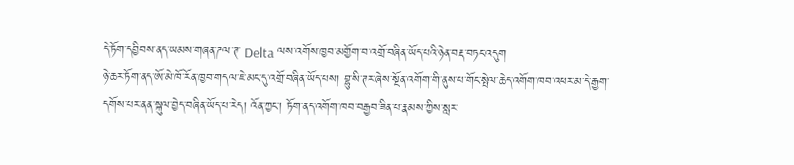དེ་ཏོག་དབྱིབས་ནད་ཡམས་གཞན་ཌལ་ཊ་ Delta ལས་འགོས་ཁྱབ་མགྱོག་བ་འགྲོ་བཞིན་ཡོད་པའི་ཉེན་བརྡ་བཏང་འདུག
ཉེ་ཆར་ཏོག་ནད་ཨོ་མེ་ཁོ་རོན་ཁྱབ་གདལ་ཇེ་མང་དུ་འགྲོ་བཞིན་ཡོད་པས། བྷུ་སི་ཊར་ཞེས་སྔོན་འགོག་གི་ནུས་པ་གོང་སྤེལ་ཆེད་འགོག་ཁབ་འཕར་མ་དེ་རྒྱག་དགོས་པར་ནན་སྐུལ་བྱེད་བཞིན་ཡོད་པ་རེད། འོན་ཀྱང་། ཏོག་ནད་འགོག་ཁབ་བརྒྱབ་ཟིན་པ་རྣམས་ཀྱིས་སླར་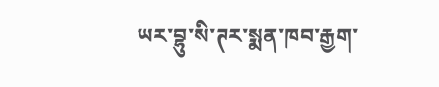ཡར་བྷུ་སི་ཊར་སྨན་ཁབ་རྒྱག་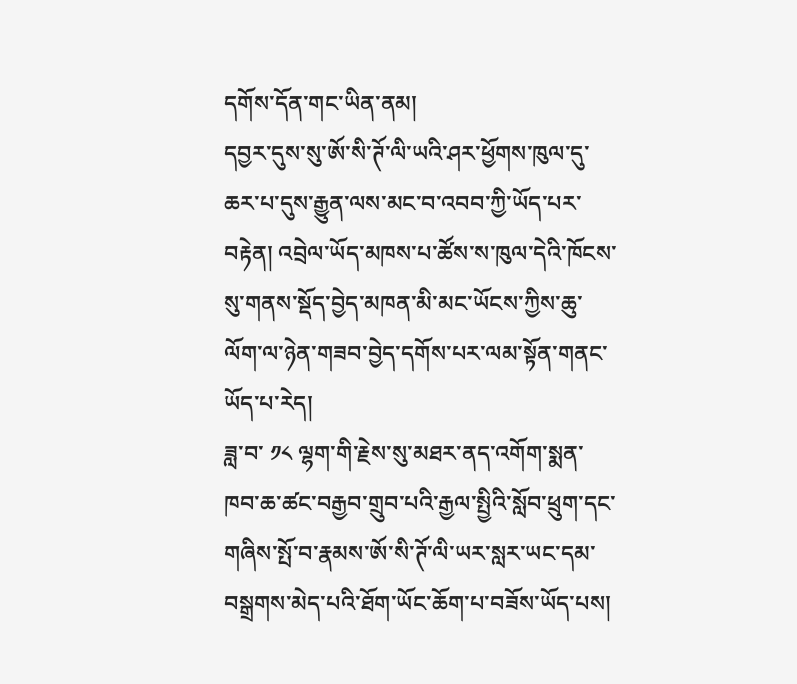དགོས་དོན་གང་ཡིན་ནམ།
དབྱར་དུས་སུ་ཨོ་སི་ཊོ་ལི་ཡའི་ཤར་ཕྱོགས་ཁུལ་དུ་ཆར་པ་དུས་རྒྱུན་ལས་མང་བ་འབབ་ཀྱི་ཡོད་པར་བརྟེན། འབྲེལ་ཡོད་མཁས་པ་ཚོས་ས་ཁུལ་དེའི་ཁོངས་སུ་གནས་སྡོད་བྱེད་མཁན་མི་མང་ཡོངས་ཀྱིས་ཆུ་ལོག་ལ་ཉེན་གཟབ་བྱེད་དགོས་པར་ལམ་སྟོན་གནང་ཡོད་པ་རེད།
ཟླ་བ་ ༡༨ ལྷག་གི་རྗེས་སུ་མཐར་ནད་འགོག་སྨན་ཁབ་ཆ་ཚང་བརྒྱབ་གྲུབ་པའི་རྒྱལ་སྤྱིའི་སློབ་ཕྲུག་དང་གཞིས་སྤོ་བ་རྣམས་ཨོ་སི་ཊོ་ལི་ཡར་སླར་ཡང་དམ་བསྒྲགས་མེད་པའི་ཐོག་ཡོང་ཆོག་པ་བཟོས་ཡོད་པས།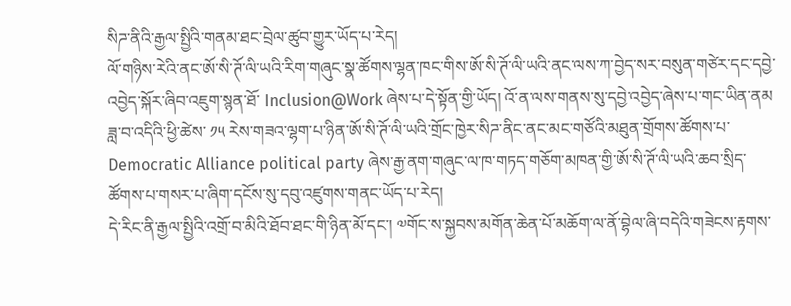སིཌ་ནིའི་རྒྱལ་སྤྱིའི་གནམ་ཐང་བྲེལ་ཚུབ་གྱུར་ཡོད་པ་རེད།
ལོ་གཉིས་རེའི་ནང་ཨོ་སི་ཊོ་ལི་ཡའི་རིག་གཞུང་སྣ་ཚོགས་ལྷན་ཁང་གིས་ཨོ་སི་ཊོ་ལི་ཡའི་ནང་ལས་ཀ་བྱེད་སར་བསུན་གཙེར་དང་དབྱེ་འབྱེད་སྐོར་ཞིབ་འཇུག་སྙན་ཐོ་ Inclusion@Work ཞེས་པ་དེ་སྟོན་གྱི་ཡོད། འོ་ན་ལས་གནས་སུ་དབྱེ་འབྱེད་ཞེས་པ་གང་ཡིན་ནམ
ཟླ་བ་འདིའི་ཕྱི་ཚེས་ ༡༥ རེས་གཟའ་ལྷག་པ་ཉིན་ཨོ་སི་ཊོ་ལི་ཡའི་གྲོང་ཁྱེར་སིཌ་ནིང་ནང་མང་གཙོའི་མཐུན་གྲོགས་ཚོགས་པ་ Democratic Alliance political party ཞེས་རྒྱ་ནག་གཞུང་ལ་ཁ་གཏད་གཅོག་མཁན་གྱི་ཨོ་སི་ཊོ་ལི་ཡའི་ཆབ་སྲིད་ཚོགས་པ་གསར་པ་ཞིག་དངོས་སུ་དབུ་འཛུགས་གནང་ཡོད་པ་རེད།
དེ་རིང་ནི་རྒྱལ་སྤྱིའི་འགྲོ་བ་མིའི་ཐོབ་ཐང་གི་ཉིན་མོ་དང་། ༧གོང་ས་སྐྱབས་མགོན་ཆེན་པོ་མཆོག་ལ་ནོ་བྷེལ་ཞི་བདེའི་གཟེངས་རྟགས་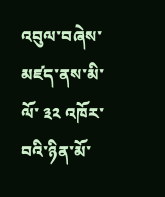འབུལ་བཞེས་མཛད་ནས་མི་ལོ་ ༣༢ འཁོར་བའི་ཉིན་མོ་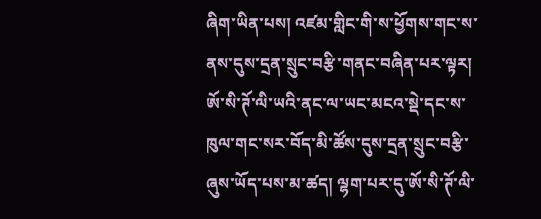ཞིག་ཡིན་པས། འཛམ་གླིང་གི་ས་ཕྱོགས་གང་ས་ནས་དུས་དྲན་སྲུང་བརྩི་གནང་བཞིན་པར་ལྟར། ཨོ་སི་ཊོ་ལི་ཡའི་ནང་ལ་ཡང་མངའ་སྡེ་དང་ས་ཁུལ་གང་སར་བོད་མི་ཚོས་དུས་དྲན་སྲུང་བརྩི་ཞུས་ཡོད་པས་མ་ཚད། ལྷག་པར་དུ་ཨོ་སི་ཊོ་ལི་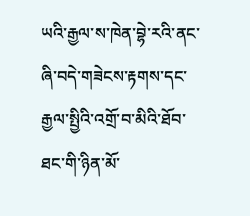ཡའི་རྒྱལ་ས་ཁེན་བྷེ་རའི་ནང་ཞི་བདེ་གཟེངས་རྟགས་དང་རྒྱལ་སྤྱིའི་འགྲོ་བ་མིའི་ཐོབ་ཐང་གི་ཉིན་མོ་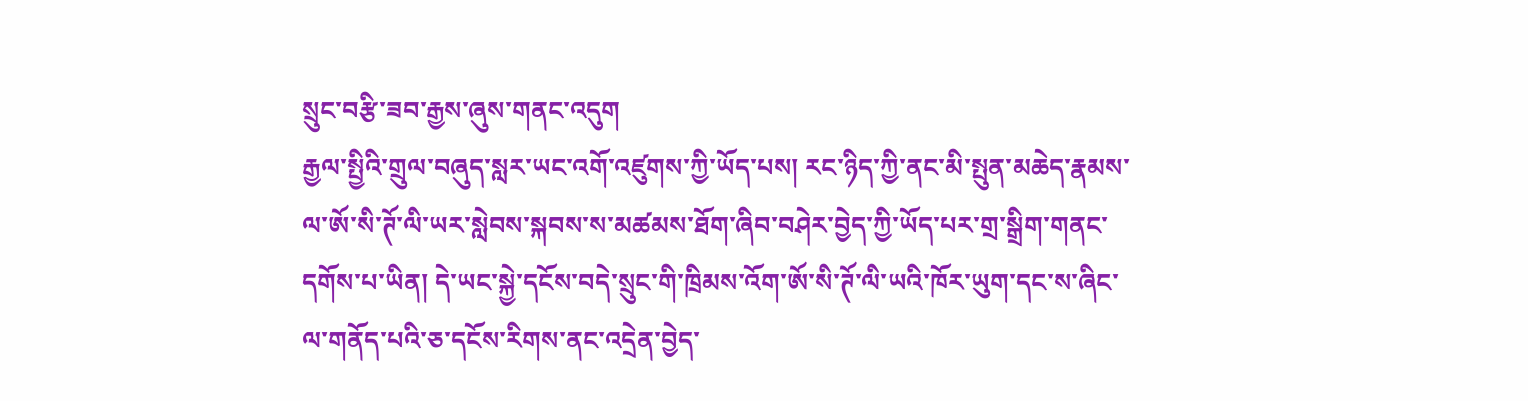སྲུང་བརྩི་ཟབ་རྒྱས་ཞུས་གནང་འདུག
རྒྱལ་སྤྱིའི་གྲུལ་བཞུད་སླར་ཡང་འགོ་འཛུགས་ཀྱི་ཡོད་པས། རང་ཉིད་ཀྱི་ནང་མི་སྤུན་མཆེད་རྣམས་ལ་ཨོ་སི་ཊོ་ལི་ཡར་སླེབས་སྐབས་ས་མཚམས་ཐོག་ཞིབ་བཤེར་བྱེད་ཀྱི་ཡོད་པར་གྲ་སྒྲིག་གནང་དགོས་པ་ཡིན། དེ་ཡང་སྐྱེ་དངོས་བདེ་སྲུང་གི་ཁྲིམས་འོག་ཨོ་སི་ཊོ་ལི་ཡའི་ཁོར་ཡུག་དང་ས་ཞིང་ལ་གནོད་པའི་ཅ་དངོས་རིགས་ནང་འདྲེན་བྱེད་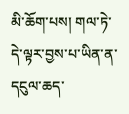མི་ཆོག་པས། གལ་ཏེ་དེ་ལྟར་བྱས་པ་ཡིན་ན་དངུལ་ཆད་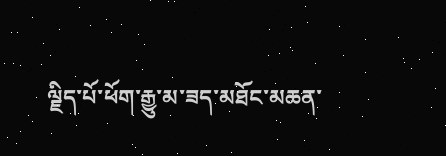ལྗིད་པོ་ཕོག་རྒྱུ་མ་ཟད་མཐོང་མཆན་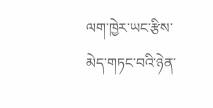ལག་ཁྱེར་ཡང་རྩིས་མེད་གཏང་བའི་ཉེན་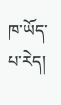ཁ་ཡོད་པ་རེད།